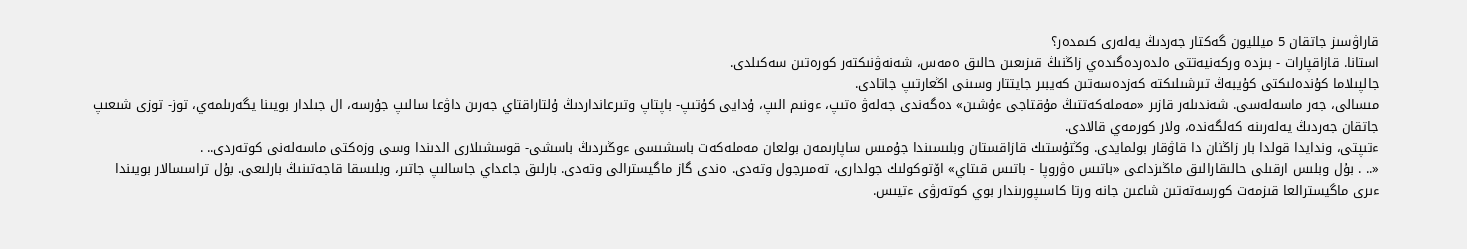قاراۋسىز جاتقان 5 ميلليون گەكتار جەردىڭ يەلەرى كىمدەر؟
استانا. قازاقپارات - بىزدە وركەنيەتتى ەلدەردەگىدەي زاڭنىڭ قىزىعىن حالىق ەمەس، شەنەۋنىكتەر كورەتىن سەكىلدى.
جالپىلاما كۇندەلىكتى كۇيبەڭ تىرشىلىكتە كەزدەسەتىن كەيبىر جايتتار وسىنى اڭعارتىپ جاتادى.
مىسالى، جەر ماسەلەسى. شەندىلەر قازىر «مەملەكەتتىڭ مۇقتاجى ءۇشىن» دەگەندى جەلەۋ ەتىپ، ءونىم الىپ، ۇدايى كۇتىپ- باپتاپ وتىرعانداردىڭ ۇلتاراقتاي جەرىن داۋعا سالىپ جۇرسە، ال جىلدار بويىنا يگەرىلمەي، توز- توزى شىعىپ جاتقان جەردىڭ يەلەرىنە كەلگەندە، ولار كورمەي قالادى.
ءتىپتى، وندايدا قولدا بار زاڭنان دا قاۋقار بولمايدى. وڭتۇستىك قازاقستان وبلىسىندا جۇمىس ساپارىمەن بولعان مەملەكەت باسشىسى ءوڭىردىڭ باسشى- قوسشىلارى الدىندا وسى وزەكتى ماسەلەنى كوتەردى.. .
«.. . بۇل وبلىس ارقىلى حالىقارالىق ماڭىزداعى «باتىس ەۋروپا - باتىس قىتاي» اۆتوكولىك جولدارى، تەمىرجول وتەدى. ەندى گاز ماگيسترالى وتەدى. بارلىق جاعداي جاسالىپ جاتىر، وبلىسقا قاجەتىنىڭ بارلىعى. بۇل تراسسالار بويىندا ءىرى ماگيسترالعا قىزمەت كورسەتەتىن شاعىن جانە ورتا كاسىپورىندار بوي كوتەرۋى ءتيىس.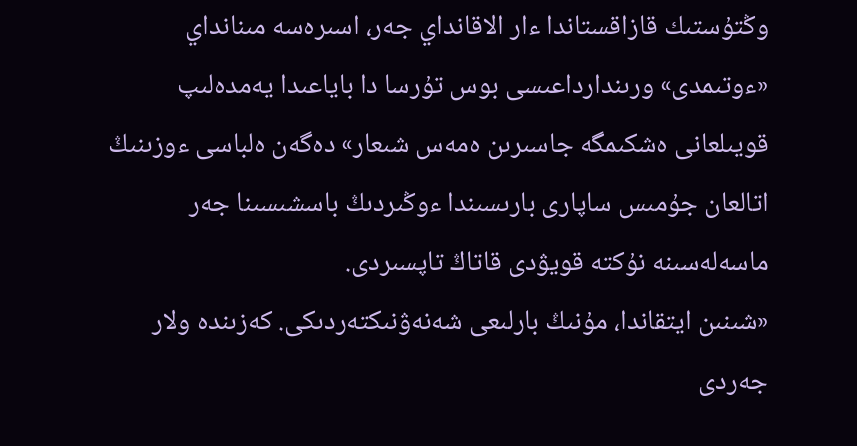وڭتۇستىك قازاقستاندا ءار الاقانداي جەر، اسىرەسە مىنانداي «ءوتىمدى» ورىندارداعىسى بوس تۇرسا دا باياعىدا يەمدەلىپ قويىلعانى ەشكىمگە جاسىرىن ەمەس شىعار» دەگەن ەلباسى ءوزىنىڭ اتالعان جۇمىس ساپارى بارىسىندا ءوڭىردىڭ باسشىسىنا جەر ماسەلەسىنە نۇكتە قويۋدى قاتاڭ تاپسىردى.
«شىنىن ايتقاندا، مۇنىڭ بارلىعى شەنەۋنىكتەردىكى. كەزىندە ولار جەردى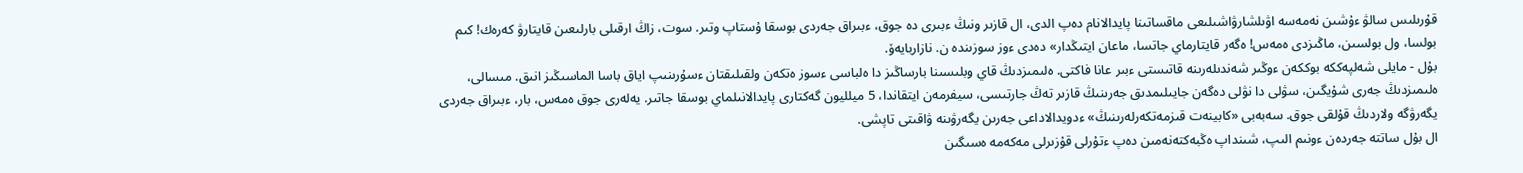قۇرىلىس سالۋ ءۇشىن نەمەسە اۋىلشارۋاشىلىعى ماقساتىنا پايدالانام دەپ الدى، ال قازىر ونىڭ ءبىرى دە جوق، ءبىراق جەردى بوسقا ۇستاپ وتىر. سوت، زاڭ ارقىلى بارلىعىن قايتارۋ كەرەك! كىم بولسا، ول بولسىن، ماڭىزدى ەمەس! ەگەر قايتارماي جاتسا، ماعان ايتىڭدار» دەدى ءوز سوزىندە ن. نازاربايەۆ.
بۇل - مايلى شەلپەككە بوككەن ءوڭىر شەندىلەرىنە قاتىستى ءبىر عانا فاكتى. ەلىمىزدىڭ قاي وبلىسىنا بارساڭىز دا ەلباسى ءسوز ەتكەن ولقىلىقتان ءسۇرىنىپ اياق باسا الماسىڭىز انىق. مىسالى، ەلىمىزدىڭ جەرى شۇيگىن، سۋلى دا نۋلى دەگەن جايىلىمدىق جەرىنىڭ قازىر تەڭ جارتىسى، سيفرمەن ايتقاندا، 5 ميلليون گەكتارى پايدالانىلماي بوسقا جاتىر. يەلەرى جوق ەمەس، بار، ءبىراق جەردى يگەرۋگە ولاردىڭ قۇلقى جوق. سەبەبى «كابينەت قىزمەتكەرلەرىنىڭ» ءدويدالاداعى جەرىن يگەرۋىنە ۋاقىتى تاپشى.
ال بۇل ساتتە جەردەن ءونىم الىپ، شىنداپ ەڭبەكتەنەمىن دەپ ءتۇرلى قۇزىرلى مەكەمە ەسىگىن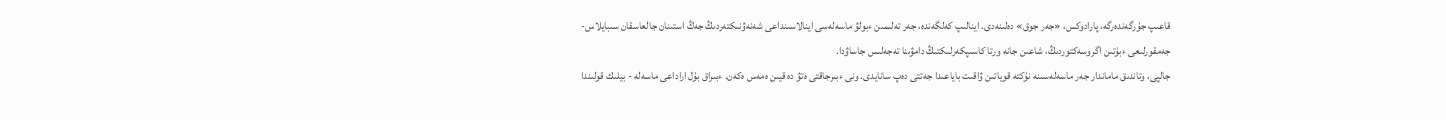قاعىپ جۇرگەندەرگە، پارادوكس، «جەر جوق» دەلىنەدى. اينالىپ كەلگەندە، جەر تەلىمىن ءبولۋ ماسەلەسى اينالاسىنداعى شەنەۋنىكتەردىڭ جەڭ استىنان جالعاسقان سىبايلاس- جەمقورلىعى ءبۇتىن اگروسەكتوردىڭ، شاعىن جانە ورتا كاسىپكەرلىكتىڭ دامۋىنا تەجەلىس جاساۋدا.
جالپى، وتاندىق ماماندار جەر ماسەلەسىنە نۇكتە قوياتىن ۋاقىت باياعىدا جەتتى دەپ سانايدى. ونى ءبىرجاقتى ەتۋ دە قيىن ەمەس ەكەن. ءبىراق بۇل اراداعى ماسەلە - بيلىك قولىندا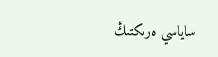ساياسي ەرىكتىڭ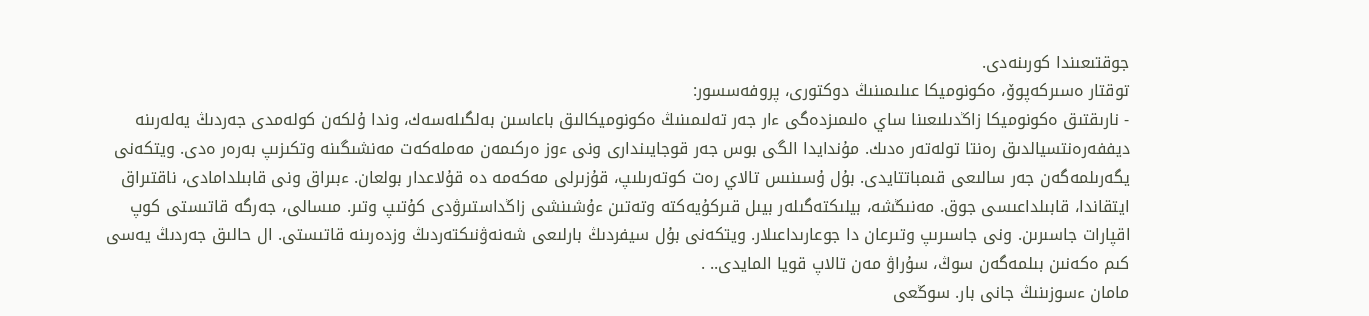جوقتىعىندا كورىنەدى.
توقتار ەسىركەپوۆ، ەكونوميكا عىلىمىنىڭ دوكتورى، پروفەسسور:
- نارىقتىق ەكونوميكا زاڭدىلىعىنا ساي ەلىمىزدەگى ءار جەر تەلىمىنىڭ ەكونوميكالىق باعاسىن بەلگىلەسەك، وندا ۇلكەن كولەمدى جەردىڭ يەلەرىنە ديففەرەنتسيالدىق رەنتا تولەتەر ەدىك. مۇندايدا الگى بوس جەر قوجايىندارى ونى ءوز ەركىمەن مەملەكەت مەنشىگىنە وتكىزىپ بەرەر ەدى. ويتكەنى يگەرىلمەگەن جەر سالىعى قىمباتتايدى. بۇل ۇسىنىس تالاي رەت كوتەرىلىپ، قۇزىرلى مەكەمە دە قۇلاعدار بولعان. ءبىراق ونى قابىلدامادى، ناقتىراق ايتقاندا، قابىلداعىسى جوق. مەنىڭشە، بيلىكتەگىلەر بيىل قىركۇيەكتە وتەتىن ءۇشىنشى زاڭداستىرۋدى كۇتىپ وتىر. مىسالى، جەرگە قاتىستى كوپ اقپارات جاسىرىن. ونى جاسىرىپ وتىرعان دا جوعارىداعىلار. ويتكەنى بۇل سيفردىڭ بارلىعى شەنەۋنىكتەردىڭ وزدەرىنە قاتىستى. ال حالىق جەردىڭ يەسى كىم ەكەنىن بىلمەگەن سوڭ، سۇراۋ مەن تالاپ قويا المايدى.. .
مامان ءسوزىنىڭ جانى بار. سوڭعى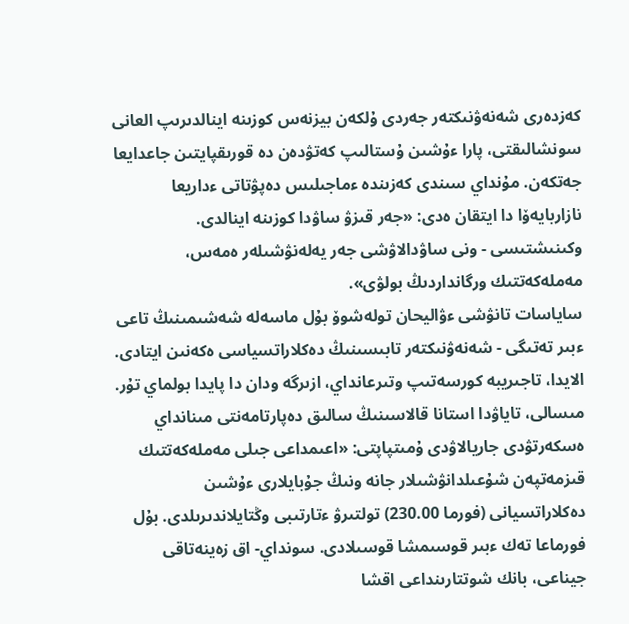كەزدەرى شەنەۋنىكتەر جەردى ۇلكەن بيزنەس كوزىنە اينالدىرىپ العانى سونشالىقتى، پارا ءۇشىن ۇستالىپ كەتۋدەن دە قورىقپايتىن جاعدايعا جەتكەن. مۇنداي سىندى كەزىندە ءماجىلىس دەپۋتاتى ءداريعا نازاربايەۆا دا ايتقان ەدى: «جەر قىزۋ ساۋدا كوزىنە اينالدى. وكىنىشتىسى - ونى ساۋدالاۋشى جەر يەلەنۋشىلەر ەمەس، مەملەكەتتىك ورگانداردىڭ بولۋى».
ساياسات تانۋشى ءۋاليحان تولەشوۆ بۇل ماسەلە شەشىمىنىڭ تاعى ءبىر تەتىگى - شەنەۋنىكتەر تابىسىنىڭ دەكلاراتسياسى ەكەنىن ايتادى. الايدا، تاجىريبە كورسەتىپ وتىرعانداي، ازىرگە ودان دا پايدا بولماي تۇر. مىسالى، تاياۋدا استانا قالاسىنىڭ سالىق دەپارتامەنتى مىنانداي ەسكەرتۋدى جاريالاۋدى ۇمىتپاپتى: «اعىمداعى جىلى مەملەكەتتىك قىزمەتپەن شۇعىلدانۋشىلار جانە ونىڭ جۇبايلارى ءۇشىن دەكلاراتسيانى (فورما 230.00) تولتىرۋ ءتارتىبى وڭتايلاندىرىلدى. بۇل فورماعا تەك ءبىر قوسىمشا قوسىلادى. سونداي- اق زەينەتاقى جيناعى، بانك شوتتارىنداعى اقشا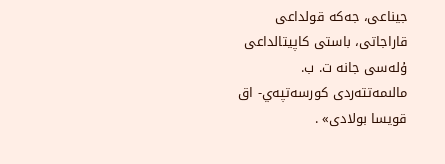جيناعى، جەكە قولداعى قاراجاتى، باستى كاپيتالداعى ۇلەسى جانە ت. ب. مالىمەتتەردى كورسەتپەي- اق قويسا بولادى» .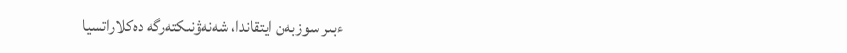ءبىر سوزبەن ايتقاندا، شەنەۋنىكتەرگە دەكلاراتسيا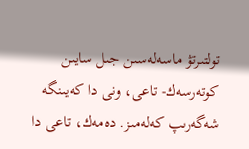تولتىرتۋ ماسەلەسىن جىل سايىن كوتەرسەك- تاعى، ونى دا كەيىنگە شەگەرىپ كەلەمىز. دەمەك، تاعى دا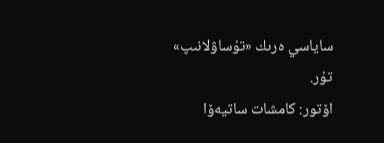ساياسي ەرىك «تۇساۋلانىپ» تۇر.
اۆتور: كامشات ساتيەۆا